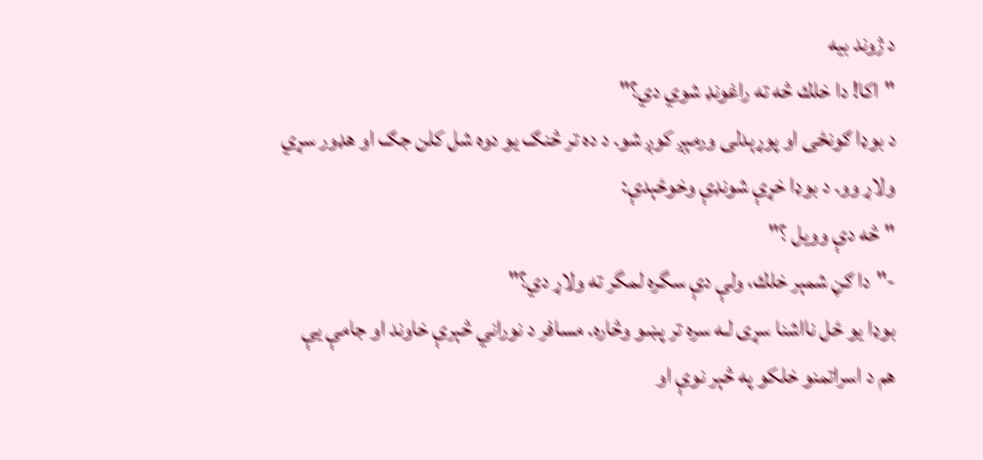د ژوند بيه
"اكا! دا خلك څه ته راغونډ شوي دي؟"
د بوډا ګونځى او پوړېدلى ورمېږ كوږ شو. د ده تر څنګ يو دوه شل كلن جګ او هډور سړي
ولاړ وو. د بوډا خړې شونډې وخوځېدې:
"څه دې وويل ؟"
-"دا ګڼ شمېر خلك، ولې دې سگره لمگر ته ولاړ دي؟"
بوډا يو ځل نااشنا سړى لـه سره تر پښو وڅاره. مسافر د نوراني څېرې خاوند او جامې يې
هم د اسراتمنو خلكو په څېر نوې او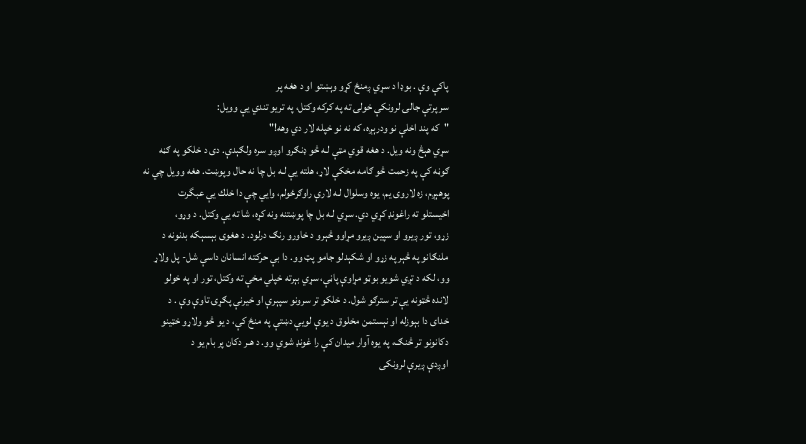پاكې وې . بوډا د سړي ږمنځ كړو وېښتو او د هغه پر
سر پرتې جالۍ لرونكې خولۍ ته په كركه وكتل، په تريو تندي يې وويل:
"كه پند اخلې نو ودرېږه، كه نه نو خپله لار دي وهه!"
سړي هېڅ ونه ويل. د هغه قوي مټې لـه څو ډنګرو اوږو سره ولګېدې. دى د خلكو په ګڼه
ګوڼه كې په زحمت څو ګامه مخكې لاړ، هلته يې لـه بل چا نه حال وپوښت. هغه وويل چي نه
پوهېږم، زه لاروى يم، يوه وسلوال لـه لارې راوګرځولم، وايي چې دا خلك يې عبگرت
اخيستلو ته راغونډ كړي دي. سړي لـه بل چا پوښتنه ونه كړه، شا ته يې وكتل. د وړو،
زړو، تور ږيرو او سپين ږيرو مړاوو څېرو د خاورو رنګ درلود. د هغوى بېسېكه بدنونه د
ملنګانو په څېر په زړو او شكېدلو جامو پټ وو. دا بې حركته انسانان داسې شل- پل ولاړ
وو، لكه د تږي شويو بوټو مړاوې پاڼې، سړي بېرته خپلي مخې ته وكتل، تور او په خولو
لانده څټونه يې تر سترګو شول. د خلكو تر سرونو سپېرې او خيرنې پګړۍ تاوې وې . د
خداى دا بېوزله او نېستمن مخلوق د يوې لويې دښتې په منځ كې، د يو څو ولاړو خټينو
دكانونو تر څنګ، په يوه آوار ميدان كې را غونډ شوي وو. د هـر دكان پر بام يو د
اوږدې ږيرې لرونكى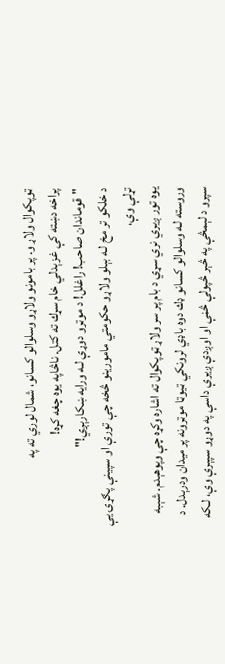ټوپكوال ولاړ و. پر بامونو ولاړو وسلوالو كسانو، شمال لوري ته په
پراخه دښته كې غزېدلي خام سړك ته كتل. ناڅاپه يوه چغه كړه!
"قوماندان صاحب! راغلل! د موټرو دوړې لـه ورايه ښكارېږي!"
د خلكو تر مخ لـه بېلو ولاړو حكومتي مامورينو څخه چې تورې او سپينې پګړۍ يې تړلې وې،
يوه تور ږيري نري سړي د بام پر سر ولاړ ټوپكوال ته اشاره وكړه چې وپوهېدم. شېبه
وروسته لـه وسلوالو كسانو ډك دوه باډي لرونكي ټيوټا موټرونه پر ميدان ودرېدل. د
سپرو د لېمڅې په څېر څپولې څڼې او اوږدې ږيرې داسې په دوړو سپېرې وې، لـكه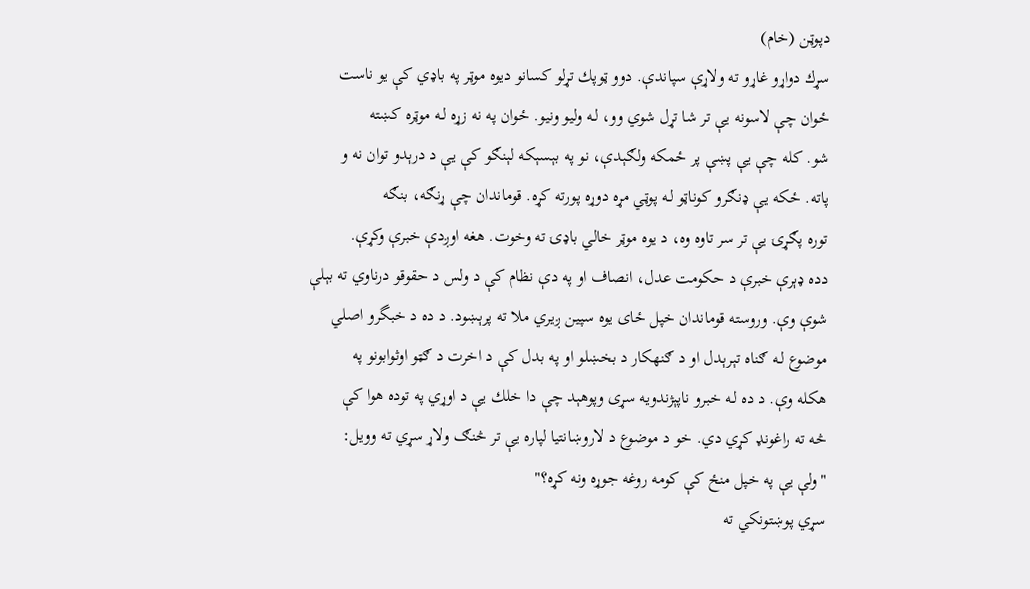دپوټن (خام)
سړك دواړو غاړو ته ولاړې سپاندې. دوو ټوپك تړلو كسانو ديوه موټر په باډي كې يو ناست
ځوان چې لاسونه يې تر شا تړل شوي وو، لـه وليو ونيو. ځوان په نه زړه لـه موټره كښته
شو. كله چې يې پښې پر ځمكه ولګېدې، نو په بېسېكه لېنګو كې يې د درېدو توان نه و
پاته. ځكه يې ډنګرو كوناټو لـه پوټي مړه دوړه پورته كړه. قوماندان چې ړنګه، بنګه
توره پګړۍ يې تر سر تاوه وه، د يوه موټر خالي باډۍ ته وخوت. هغه اوږدې خبرې وكړې.
دده ډېرې خبرې د حكومت عدل، انصاف او په دې نظام كې د ولس د حقوقو درناوي ته بېلې
شوې وې. وروسته قوماندان خپل ځاى يوه سپين ږيري ملا ته پرېښود. د ده د خبگرو اصلي
موضوع لـه ګناه تېرېدل او د ګنهكار د بخښلو او په بدل كې د اخرت د ګټو اوثوابونو په
هكله وې. د ده لـه خبرو ناپېژندويه سړى وپوهېد چې دا خلك يې د اوړي په توده هوا كې
څه ته راغونډ كړي دي. خو د موضوع د لاروښانتيا لپاره يې تر څنګ ولاړ سړي ته وويل:
"ولې يې په خپل منځ كې كومه روغه جوړه ونه كړه؟"
سړي پوښتونكي ته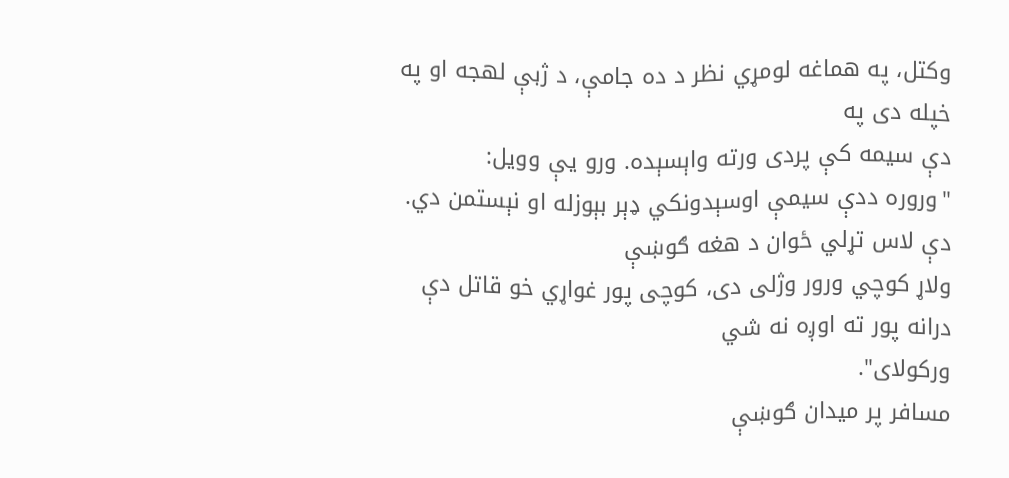وكتل، په هماغه لومړي نظر د ده جامې، د ژبې لهجه او په خپله دى په
دې سيمه كې پردى ورته واېسېده. ورو يې وويل:
"وروره ددې سيمې اوسېدونكي ډېر بېوزله او نېستمن دي. دې لاس تړلي ځوان د هغه ګوښې
ولاړ كوچي ورور وژلى دى، كوچى پور غواړي خو قاتل دې درانه پور ته اوږه نه شي
وركولاى".
مسافر پر ميدان ګوښې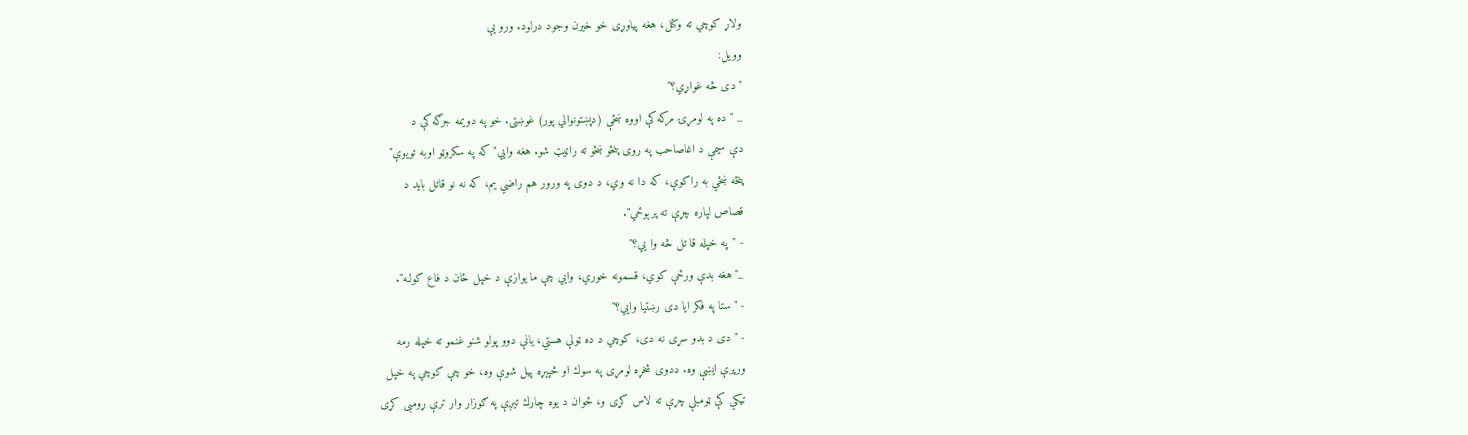ولاړ كوچي ته وكتل، هغه پياوړى خو خيرن وجود درلود. ورو يې
وويل:
"دى څه غواړي؟"
_ "ده په لومړۍ مركه كې اووه ښځې (دپښتونوالي پور) غوښتى. خو په دويمه جرګه كې د
دې سيمې د اغاصاحب په روى پنځو ښځو ته راټيټ شو. هغه وايي" كه په سكروټو اوبه تويوې"
پنځه ښځي به راكوې، كه دا نه وي، د دوى په ورور هم راضي يم، كه نه نو قاتل بايد د
قصاص لپاره چړې ته پرېوځي".
- "په خپله قا تل څه وا يي؟"
_"هغه بدې ورځې كوي، قسمونه خوري، وايي چې ما يوازې د خپل ځان د فاع كولـه".
- "ستا په فكر ايا دى رښتيا وايي؟"
- "دى د بدو سړى نه دى، كوچي د ده ټولې هستي، يانې دوو پولو شنو غنمو ته خپله رمه
ورپرې ايښې وه. ددوى شخړه لومړى په سوك او څپېړه پيل شوې وه، خو چې كوچي په خپل
تيكي كې ټومبلې چړې ته لاس كړى و، ځوان د يوه چارك تيږې په ګوزار وار ترې ړومبى كړى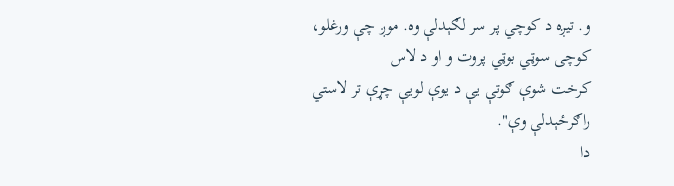و. تيږه د كوچي پر سر لګېدلې وه. موږ چې ورغلو، كوچى سوټي بوټي پروت و او د لاس
كرخت شوې ګوتې يې د يوې لويې چړې تر لاستي راګرځېدلې وې".
دا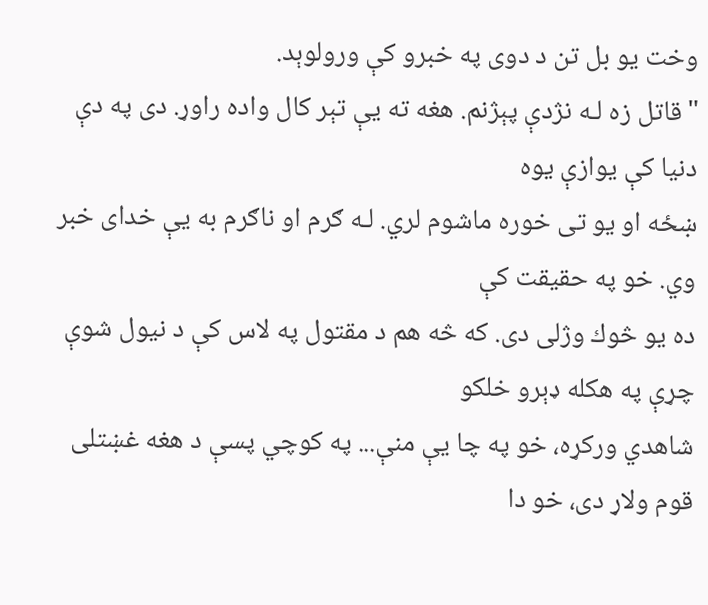وخت يو بل تن د دوى په خبرو كې ورولوېد.
"قاتل زه لـه نژدې پېژنم. هغه ته يې تېر كال واده راوړ. دى په دې دنيا كې يوازې يوه
ښځه او يو تى خوره ماشوم لري. لـه ګرم او ناګرم به يې خداى خبر وي. خو په حقيقت كې
ده يو څوك وژلى دى. كه څه هم د مقتول په لاس كې د نيول شوې چړې په هكله ډېرو خلكو
شاهدي وركړه، خو په چا يې منې... په كوچي پسې د هغه غښتلى قوم ولاړ دى، خو دا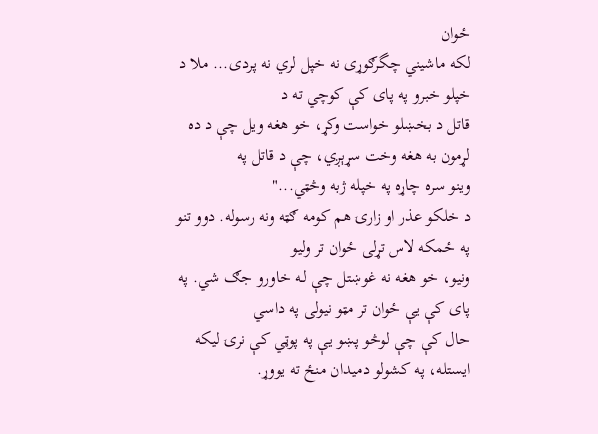ځوان
لكه ماشيني چگرګوړى نه خپل لري نه پردى... ملا د خپلو خبرو په پاى كې كوچي ته د
قاتل د بخښلو خواست وكړ، خو هغه ويل چې د ده لړمون به هغه وخت سړېږي، چې د قاتل په
وينو سره چاړه په خپله ژبه وڅټي..."
د خلكو عذر او زارۍ هم كومه ګټه ونه رسوله. دوو تنو په ځمكه لاس تړلى ځوان تر وليو
ونيو، خو هغه نه غوښتل چې لـه خاورو جګ شي. په پاى كې يې ځوان تر مټو نيولى په داسي
حال كې چې لوڅو پښو يې په پوټي كې نرۍ ليكه ايستله، په كشولو دميدان منځ ته يووړ.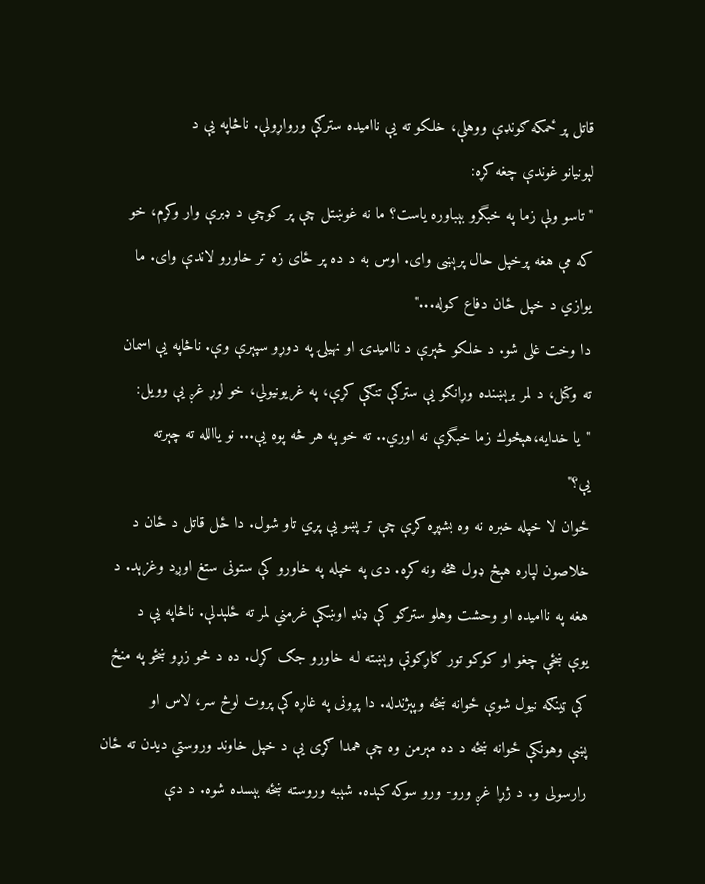قاتل پر ځمكه ګونډې ووهلې، خلكو ته يې نااميده سترګې ورواړولې. ناڅاپه يې د
لېونيانو غوندې چغه كړه:
"تاسو ولې زما په خبگرو بېباوره ياست؟ ما نه غوښتل چې پر كوچي د ډبرې وار وكړم، خو
كه مې هغه پرخپل حال پرېښى واى. اوس به د ده پر ځاى زه تر خاورو لاندې واى. ما
يوازي د خپل ځان دفاع كوله..."
دا وخت غلى شو. د خلكو څېرې د نااميدۍ او نهيلۍ په دوړو سپېرې وې. ناڅاپه يې اسمان
ته وكتل، د لمر برېښنده وړانګو يې سترګې تنګې كړې، په غريونيولي، خو لوړ غږ يې وويل:
"يا خدايه،هېڅوك زما خبگرې نه اوري.. ته خو په هر څه پوه يې... نو ياالله ته چېرته
يې؟"
ځوان لا خپله خبره نه وه بشپړه كړې چې تر پښو يې پړي تاو شول. دا ځل قاتل د ځان د
خلاصون لپاره هېڅ ډول هڅه ونه كړه. دى په خپله په خاورو كې ستونى ستغ اوږد وغزېد. د
هغه په نااميده او وحشت وهلو سترګو كې ډنډ اوښكې غرمني لمر ته ځلېدلې. ناڅاپه يې د
يوې ښځې چغو او كوكو تور ګاړګوتې وېښته لـه خاورو جګ كړل. ده د څو زړو ښځو په منځ
كې ټينګه نيول شوې ځوانه ښځه وپېژندله. دا پړونى په غاړه كې پروت لوڅ سر، لاس او
پښې وهونكې ځوانه ښځه د ده مېرمن وه چې همدا ګړى يې د خپل خاوند وروستي ديدن ته ځان
رارسولى و. د ژړا غږ ورو- ورو سوكه كېده. شېبه وروسته ښځه بېسده شوه. د دې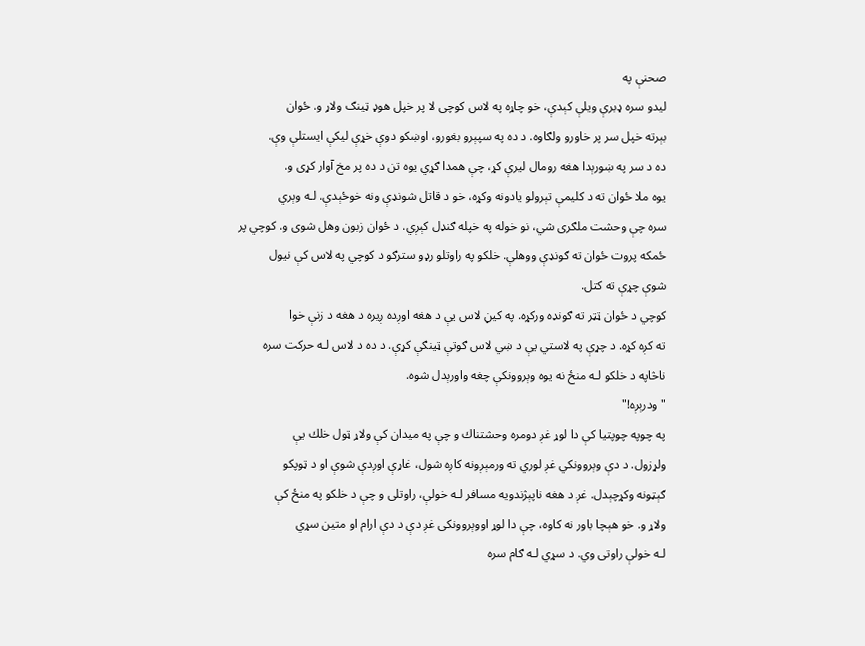صحنې په
ليدو سره ډبرې ويلې كېدې، خو چاړه په لاس كوچى لا پر خپل هوډ ټينګ ولاړ و. ځوان
بېرته خپل سر پر خاورو ولګاوه. د ده په سپېرو بغورو، اوښكو دوې خړې ليكې ايستلې وې.
ده د سر په ښورېدا هغه رومال ليرې كړ، چې همدا ګړي يوه تن د ده پر مخ آوار كړى و.
يوه ملا ځوان ته د كليمې تېرولو يادونه وكړه، خو د قاتل شونډې ونه خوځېدې. لـه وېري
سره چې وحشت ملګرى شي، نو خوله په خپله ګنډل كېږي. د ځوان زبون وهل شوى و. كوچي پر
ځمكه پروت ځوان ته ګونډې ووهلې. خلكو په راوتلو رډو سترګو د كوچي په لاس كې نيول
شوې چړې ته كتل.
كوچي د ځوان ټټر ته ګونډه وركړه. په كيڼ لاس يې د هغه اوږده ږيره د هغه د زنې خوا
ته كږه كړه. د چړې په لاستي يې د ښي لاس ګوتې ټينګې كړې. د ده د لاس لـه حركت سره
ناڅاپه د خلكو لـه منځ نه يوه وېروونكې چغه واورېدل شوه.
"ودرېږه!"
په چوپه چوپتيا كې دا لوړ غږ دومره وحشتناك و چې په ميدان كې ولاړ ټول خلك يې
ولړزول. د دې وېروونكي غږ لوري ته ورمېږونه كاږه شول، غاړې اوږدې شوې او د ټوپكو
ګېټونه وكړچېدل. غږ د هغه ناپېژندويه مسافر لـه خولې، راوتلى و چې د خلكو په منځ كې
ولاړ و. خو هېچا باور نه كاوه، چې دا لوړ اووېروونكى غږ دې د دې ارام او متين سړي
لـه خولې راوتى وي. د سړي لـه ګام سره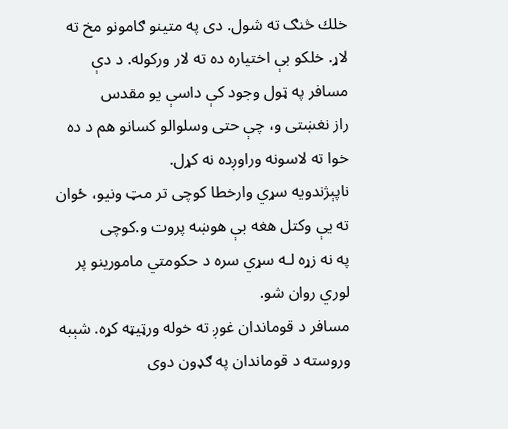خلك څنګ ته شول. دى په متينو ګامونو مخ ته
لاړ. خلكو بې اختياره ده ته لار وركوله. د دې مسافر په ټول وجود كې داسې يو مقدس
راز نغښتى و، چې حتى وسلوالو كسانو هم د ده خوا ته لاسونه وراوږده نه كړل.
ناپېژندويه سړي وارخطا كوچى تر مټ ونيو، ځوان ته يې وكتل هغه بې هوښه پروت و.كوچى
په نه زړه لـه سړي سره د حكومتي مامورينو پر لوري روان شو.
مسافر د قوماندان غوږ ته خوله ورټيټه كړه. شېبه وروسته د قوماندان په ګډون دوى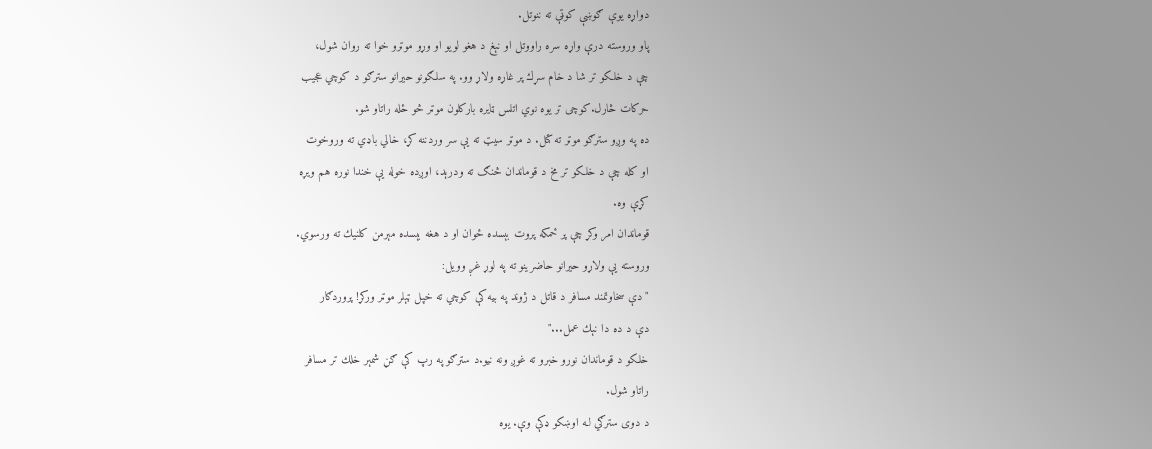دواړه يوې ګوښې كوټې ته ننوتل.
پاو وروسته درې واړه سره راووتل او نېغ د هغو لويو او وړو موټرو خوا ته روان شول،
چې د خلكو تر شا د خام سړك پر غاړه ولاړ وو. په سلګونو حيرانو سترګو د كوچي عجيب
حركات څارل.كوچى تر يوه نوي اتلس ټايره باركلون موټر څو ځله راتاو شو.
ده په وږو سترګو موټر ته كتل. د موټر سيټ ته يې سر وردننه كړ، خالي باډي ته وروخوت
او كله چې د خلكو تر مخ د قوماندان څنګ ته ودرېد، اوږده خوله يې خندا نوره هم ويړه
كړې وه.
قوماندان امر وكړ چې پر ځمكه پروت بېسده ځوان او د هغه بېسده مېرمن كلنيك ته ورسوي.
وروسته يې ولاړو حيرانو حاضرينو ته په لوړ غږ وويل:
"دې سخاوتمند مسافر د قاتل د ژوند په بيه كې كوچي ته خپل ټېلر موټر وركړ! پروردګار
دې د ده دا نېك عمل..."
خلكو د قوماندان نورو خبرو ته غوږ ونه نيو.د سترګو په رپ كې ګڼ شمېر خلك تر مسافر
راتاو شول.
د دوى سترګي لـه اوښكو ډكې وې. يوه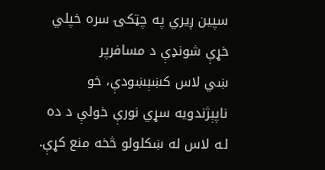سپين ږيري په چټكۍ سره خپلي خړې شونډې د مسافرپر
ښي لاس كښېښودې، خو ناپېژندويه سړي نورې خولې د ده لـه لاس له ښكلولو څخه منع كړې.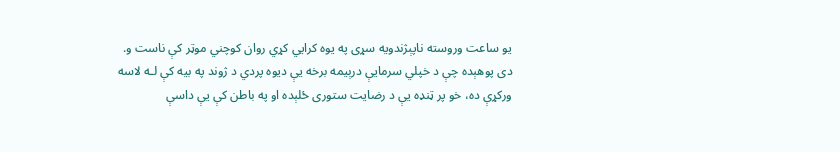يو ساعت وروسته ناپېژندويه سړى په يوه كرايي كړي روان كوچني موټر كې ناست و.
دى پوهېده چې د خپلي سرمايې درېيمه برخه يې ديوه پردي د ژوند په بيه كې لـه لاسه
وركړې ده، خو پر ټنډه يې د رضايت ستورى ځلېده او په باطن كې يې داسې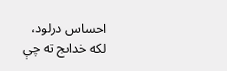احساس درلود،
لكه خداىج ته چې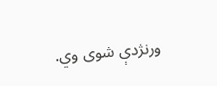ورنژدې شوى وي.